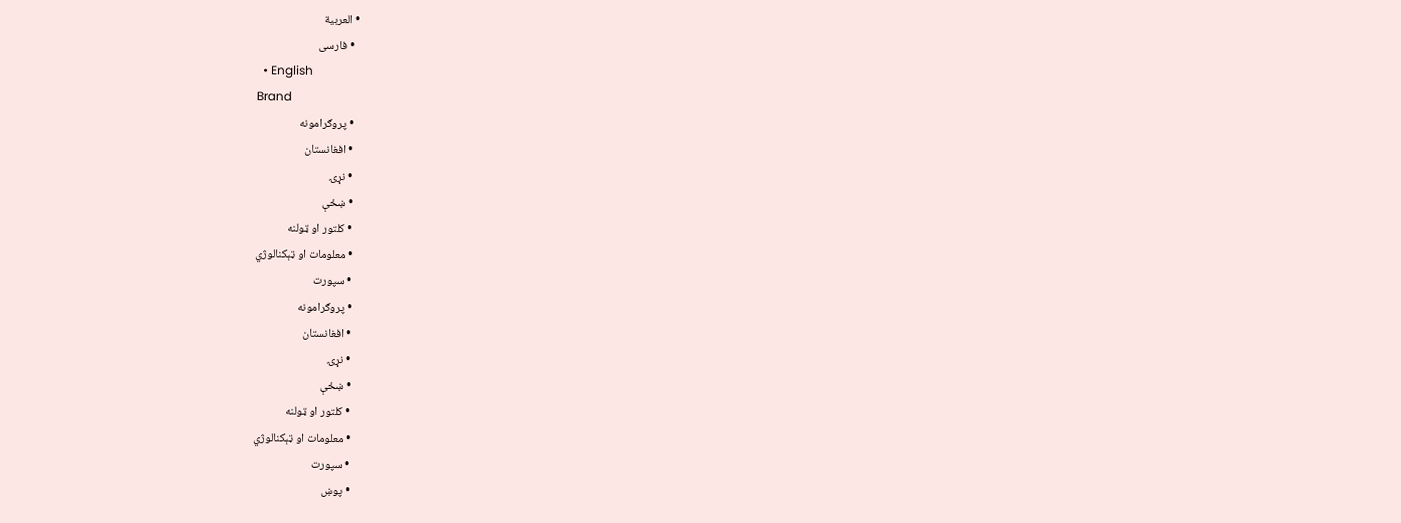• العربية
  • فارسی
  • English
Brand
  • پروګرامونه
  • افغانستان
  • نړۍ
  • ښځې
  • کلتور او ټولنه
  • معلومات او ټېکنالوژي
  • سپورت
  • پروګرامونه
  • افغانستان
  • نړۍ
  • ښځې
  • کلتور او ټولنه
  • معلومات او ټېکنالوژي
  • سپورت
  • پوښ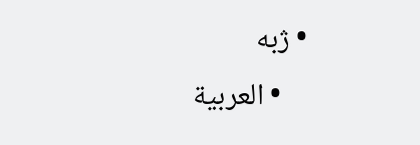• ژبه
    • العربية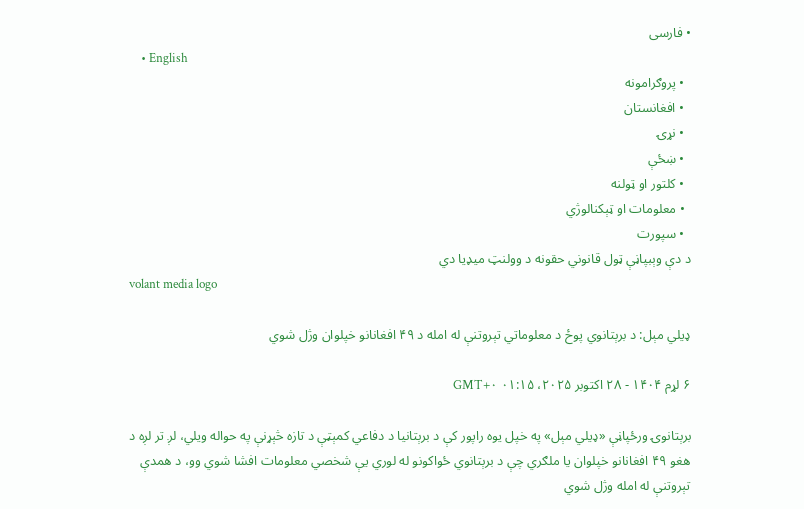• فارسی
    • English
  • پروګرامونه
  • افغانستان
  • نړۍ
  • ښځې
  • کلتور او ټولنه
  • معلومات او ټېکنالوژي
  • سپورت
د دې وېبپاڼې ټول قانوني حقونه د وولنټ میډیا دي
volant media logo

ډیلي مېل: د برېتانوي پوځ د معلوماتي تېروتنې له امله د ۴۹ افغانانو خپلوان وژل شوي

۶ لړم ۱۴۰۴ - ۲۸ اکتوبر ۲۰۲۵، ۰۱:۱۵ GMT+۰

برېتانوۍ ورځپاڼې «ډیلي مېل» په خپل یوه راپور کې د برېتانیا د دفاعي کمېټې د تازه څېړنې په حواله ویلي، لږ تر لږه د هغو ۴۹ افغانانو خپلوان یا ملګري چې د برېتانوي ځواکونو له لوري یې شخصي معلومات افشا شوي وو، د همدې تېروتنې له امله وژل شوي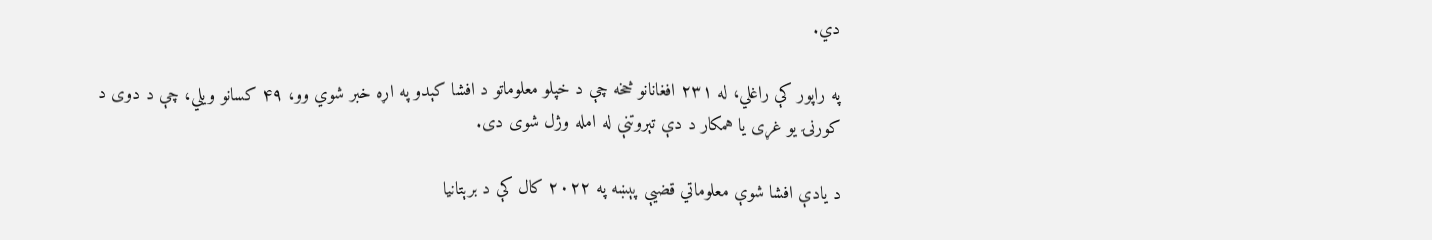دي.

په راپور کې راغلي، له ۲۳۱ افغانانو څخه چې د خپلو معلوماتو د افشا کېدو په اړه خبر شوي وو، ۴۹ کسانو ویلي، چې د دوی د کورنۍ یو غړی یا همکار د دې تېروتنې له امله وژل شوی دی.

د یادې افشا شوې معلوماتي قضیې پېښه په ۲۰۲۲ کال کې د برېتانیا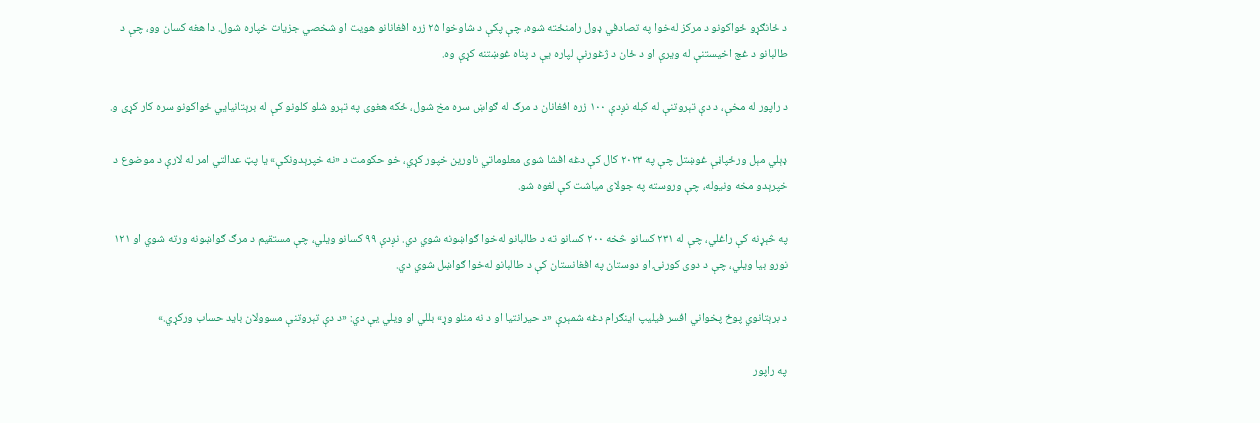د ځانګړو ځواکونو د مرکز له‌خوا په تصادفي ډول رامنځته شوه، چې پکې د شاوخوا ۲۵ زره افغانانو هویت او شخصي جزیات خپاره شول. دا هغه کسان وو، چې د طالبانو د غچ اخیستنې له ویرې او د ځان د ژغورنې لپاره یې د پناه غوښتنه کړې وه.

د راپور له مخې، د دې تېروتنې له کبله نږدې ۱۰۰ زره افغانان د مرګ له ګواښ سره مخ شول، ځکه هغوی په تېرو شلو کلونو کې له برېتانیايي ځواکونو سره کار کړی و.

ډېلي مېل ورځپاڼې غوښتل چې په ۲۰۲۳ کال کې دغه افشا شوی معلوماتي ناورین خپور کړي، خو حکومت د «نه خپرېدونکې» یا پټ عدالتي امر له لارې د موضوع د خپرېدو مخه ونیوله، چې وروسته په جولای میاشت کې لغوه شو.

په څېړنه کې راغلي، چې له ۲۳۱ کسانو څخه ۲۰۰ کسانو ته د طالبانو له‌خوا ګواښونه شوي دي. نږدې ۹۹ کسانو ویلي، چې مستقیم د مرګ ګواښونه ورته شوي او ۱۲۱ نورو بیا ویلي، چې د دوی کورنۍ او دوستان په افغانستان کې د طالبانو له‌خوا ګواښل شوي دي.

د برېتانوي پوځ پخواني افسر فیلیپ اینګرام دغه شمېرې «د حیرانتیا او د نه منلو وړ» بللي او ویلي یې دي: «د دې تېروتنې مسوولان باید حساب ورکړي.»

په راپور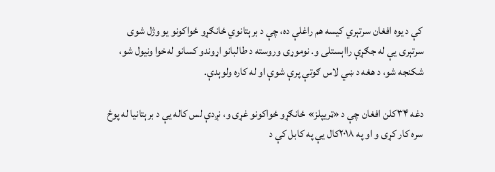کې د یوه افغان سرتېري کیسه هم راغلې ده، چې د برېتانوي ځانګړو ځواکونو یو وژل شوی سرتېری یې له جګړې رااېستلی و. نوموړی وروسته د طالبانو اړوندو کسانو له‌خوا ونیول شو، شکنجه شو، د هغه د ښي لاس ګوتې پرې شوې او له کاره ولوېدې.

دغه ۳۴کلن افغان چې د «ټریپلز» ځانګړو ځواکونو غړی و، نږدې لس کاله یې د برېتانیا له پوځ سره کار کړی و او په ۲۰۱۸کال یې په کابل کې د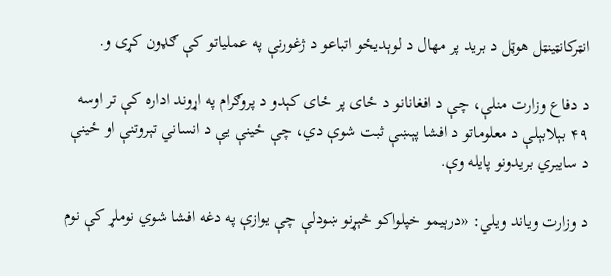انټرکانټینټل هوټل د برید پر مهال د لوېدیځو اتباعو د ژغورنې په عملیاتو کې ګډون کړی و.

د دفاع وزارت منلې، چې د افغانانو د ځای پر ځای کېدو د پروګرام په اړوند اداره کې تر اوسه ۴۹ بېلابېلې د معلوماتو د افشا پېښې ثبت شوې دي، چې ځینې یې د انساني تېروتنې او ځینې د سایبري بریدونو پایله وې.

د وزارت ویاند ویلي: «درېیمو خپلواکو څېړنو ښودلې چې یوازې په دغه افشا شوي نوملړ کې نوم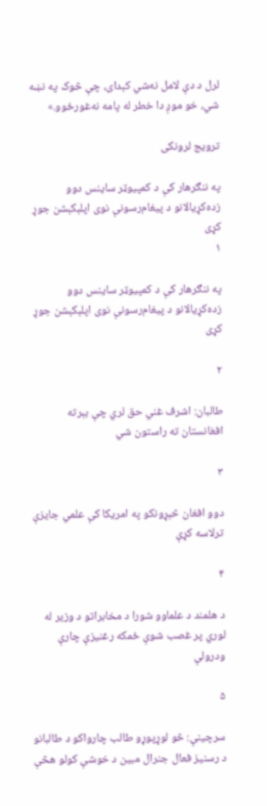لرل د دې لامل نه‌شي کېدای، چې څوک په نښه شي، خو موږ دا خطر له پامه نه‌غورځوو.»

ترویج لرونکی

په ننګرهار کې د کمپیوټر ساینس دوو زده‌کړیالانو د پیغام‌رسونې نوی اپلېکېشن جوړ کړی
۱

په ننګرهار کې د کمپیوټر ساینس دوو زده‌کړیالانو د پیغام‌رسونې نوی اپلېکېشن جوړ کړی

۲

طالبان: اشرف غني حق لري چې بېرته افغانستان ته راستون شي

۳

دوو افغان څېړونکو په امریکا کې علمي جایزې ترلاسه کړې

۴

د هلمند د علماوو شورا د مخابراتو د وزیر له لوري پر غصب شوې ځمکه رغنیزې چارې ودرولې

۵

سرچینې: څو لوړپوړو طالب چارواکو د طالبانو د رسنیز فعال جنرال مبین د خوشې کولو هڅې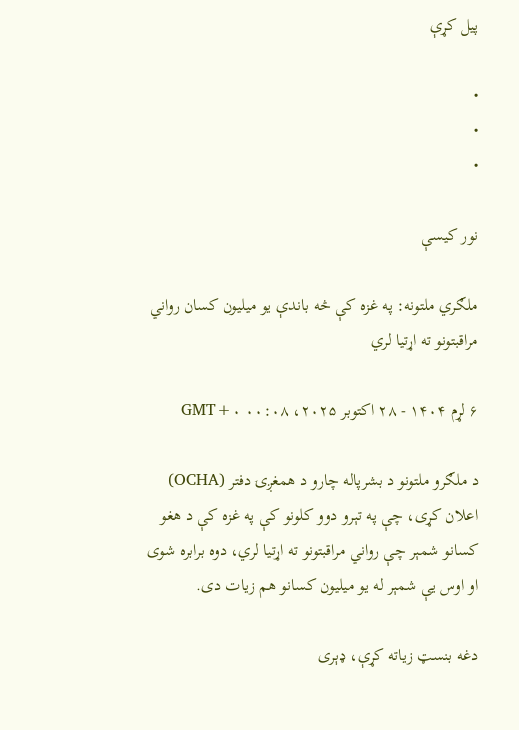پیل کړې

•
•
•

نور کیسې

ملګري ملتونه: په غزه کې څه باندې یو میلیون کسان رواني مراقبتونو ته اړتیا لري

۶ لړم ۱۴۰۴ - ۲۸ اکتوبر ۲۰۲۵، ۰۰:۰۸ GMT+۰

د ملګرو ملتونو د بشرپاله چارو د همغږۍ دفتر (OCHA) اعلان کړی، چې په تېرو دوو کلونو کې په غزه کې د هغو کسانو شمېر چې رواني مراقبتونو ته اړتیا لري، دوه برابره شوی او اوس یې شمېر له یو میلیون کسانو هم زیات دی.

دغه بنسټ زیاته کړې، ډېری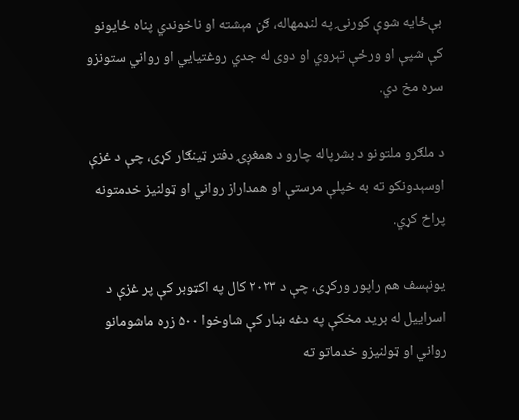بې‌ځایه شوې کورنۍ په لنډمهاله، ګڼ مېشته او ناخوندي پناه ځایونو کې شپې او ورځې تېروي او دوی له جدي روغتیايي او رواني ستونزو سره مخ دي.

د ملګرو ملتونو د بشرپاله چارو د همغږۍ دفتر ټینګار کړی، چې د غزې اوسېدونکو ته به خپلې مرستې او همداراز رواني او ټولنیز خدمتونه پراخ کړي.

یونېسف هم راپور ورکړی، چې د ۲۰۲۳ کال په اکټوبر کې پر غزې د اسراییل له برید مخکې په دغه ښار کې شاوخوا ۵۰۰ زره ماشومانو رواني او ټولنیزو خدماتو ته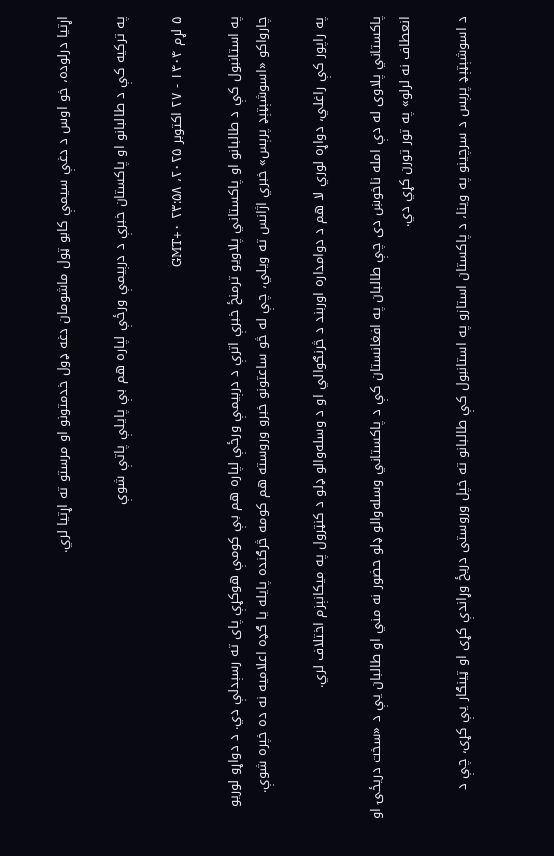اړتیا درلوده، خو اوس د دغې سیمې کابو ټول ماشومان دغه ډول خدمتونو او مرستو ته اړتیا لري.

په ترکیه کې د طالبانو او پاکستان خبرې د درېیمې ورځې لپاره هم بې پایلې پاتې شوې

۵ لړم ۱۴۰۴ - ۲۷ اکتوبر ۲۰۲۵، ۲۳:۵۸ GMT+۰

په استانبول کې د طالبانو او پاکستاني پلاویو ترمنځ خبرې اترې د درېیمې ورځې لپاره هم بې کومې هوکړې پای ته رسېدلې دي. د دواړو لوریو چارواکو «اسوشېټېډ پرېس» خبري اژانس ته ویلي، چې له څو ساعتونو خبرو وروسته هم کومه څرګنده پایله یا ګډه اعلامیه نه ده خپره شوې.

په راپور کې راغلي، دواړه لوري لا هم د دوامداره اوربند د څرنګوالي او د وسله‌والو ډلو د کنټرول په میکانېزم اختلاف لري.

پاکستاني پلاوی له دې امله ناخوښ دی چې طالبان په افغانستان کې د پاکستاني وسله‌والو ډلو حضور نه مني او طالبان یې د «سخت دریځۍ او انعطاف نه لرلو» په تور تورن کړي دي.

د اسوشېټېډ پرېس د سرچینو په وینا، د پاکستان استازو په استانبول کې طالبانو ته خپل وروستی دریځ وړاندې کړی او ټینګار یې کړی، چې د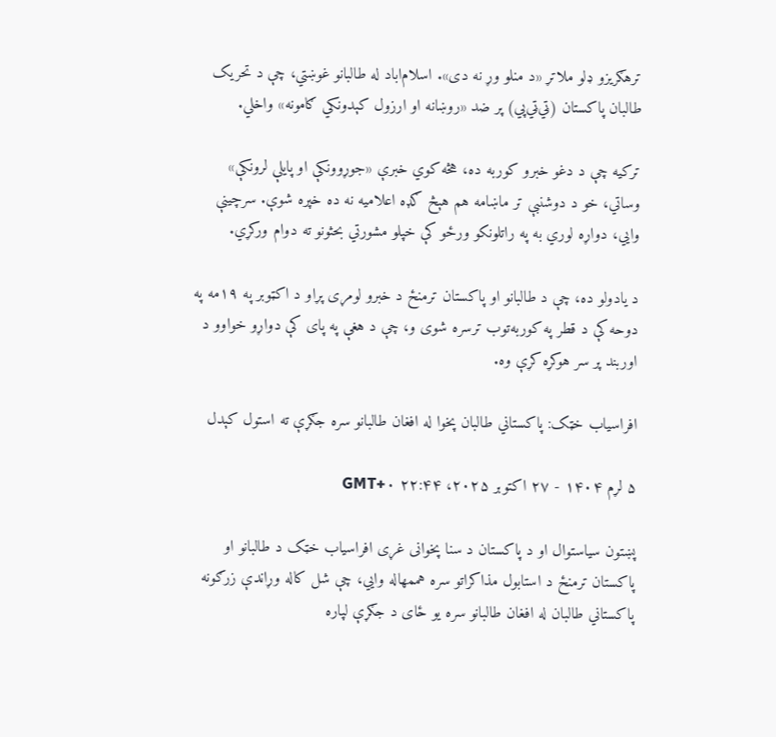ترهګریزو ډلو ملاتړ «د منلو وړ نه دی». اسلام‌اباد له طالبانو غوښتي، چې د تحریک طالبان پاکستان (ټي‌ټي‌پي) پر ضد «روښانه او ارزول کېدونکي ګامونه» واخلي.

ترکیه چې د دغو خبرو کوربه ده، هڅه کوي خبرې «جوړوونکې او پایلې لرونکې» وساتي، خو د دوشنبې تر ماښامه هم هېڅ ګډه اعلامیه نه ده خپره شوې. سرچینې وایي، دواړه لوري به په راتلونکو ورځو کې خپلو مشورتي بحثونو ته دوام ورکړي.

د یادولو ده، چې د طالبانو او پاکستان ترمنځ د خبرو لومړی پړاو د اکټوبر په ۱۹مه په دوحه کې د قطر په کوربه‌توب ترسره شوی و، چې د هغې په پای کې دواړو خواوو د اوربند پر سر هوکړه کړې وه.

افراسیاب خټک: پاکستاني طالبان پخوا له افغان طالبانو سره جګړې ته استول کېدل

۵ لړم ۱۴۰۴ - ۲۷ اکتوبر ۲۰۲۵، ۲۲:۴۴ GMT+۰

پښتون سیاستوال او د پاکستان د سنا پخوانی غړی افراسیاب خټک د طالبانو او پاکستان ترمنځ د استابول مذاکراتو سره هممهاله وایي، چې شل کاله وړاندې زرګونه پاکستاني طالبان له افغان طالبانو سره یو ځای د جګړې لپاره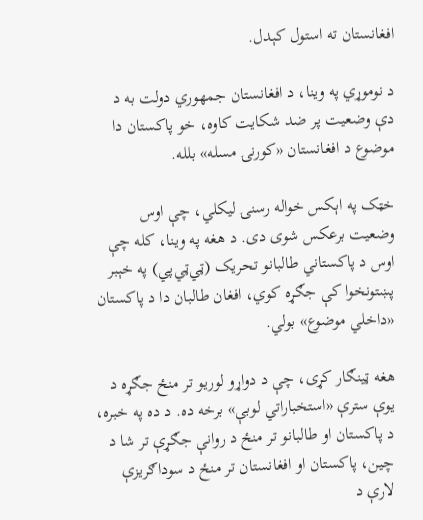افغانستان ته استول کېدل.

د نوموړي په وینا، د افغانستان جمهوري دولت به د دې وضعیت پر ضد شکایت کاوه، خو پاکستان دا موضوع د افغانستان «کورنۍ مسله» بلله.

خټک په اېکس خواله رسنۍ لیکلي، چې اوس وضعیت برعکس شوی دی. د هغه په وینا، کله چې اوس د پاکستاني طالبانو تحریک (ټي‌ټي‌پي) په خېبر پښتونخوا کې جګړه کوي، افغان طالبان دا د پاکستان «داخلي موضوع» بولي.

هغه ټینګار کړی، چې د دواړو لوریو تر منځ جګړه د یوې سترې «استخباراتي لوبې» برخه ده. د ده په خبره، د پاکستان او طالبانو تر منځ د روانې جګړې تر شا د چین، پاکستان او افغانستان تر منځ د سوداګریزې لارې د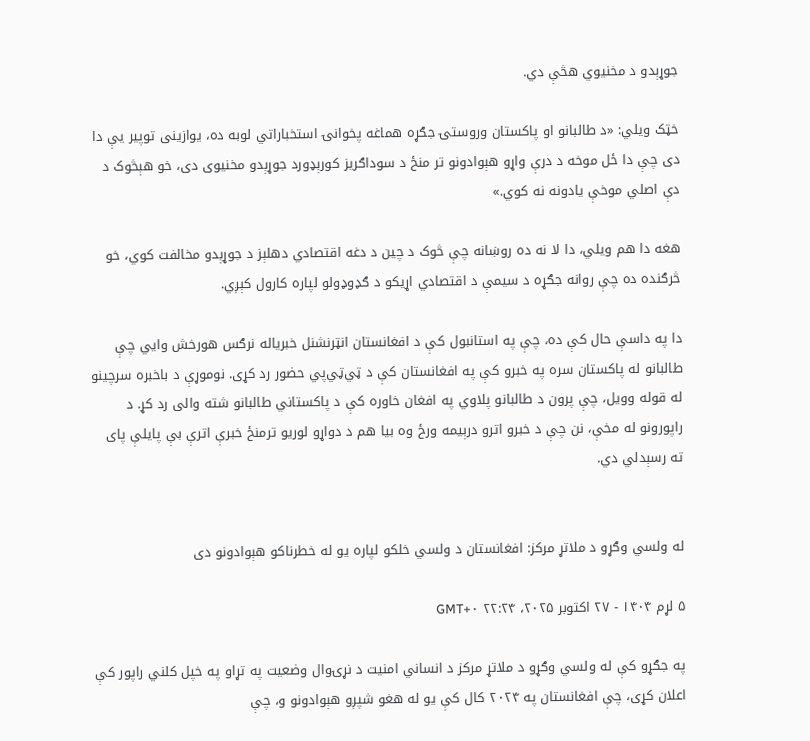جوړېدو د مخنیوي هڅې دي.

خټک ویلي: «د طالبانو او پاکستان وروستۍ جګړه هماغه پخوانۍ استخباراتي لوبه ده، یوازینی توپیر یې دا دی چې دا ځل موخه د درې واړو هېوادونو تر منځ د سوداګریز کورېډورد جوړېدو مخنیوی دی، خو هېڅوک د دې اصلي موخې یادونه نه کوي.»

هغه دا هم ویلي، دا لا نه ده روښانه چې څوک د چین د دغه اقتصادي دهلېز د جوړېدو مخالفت کوي، خو څرګنده ده چې روانه جګړه د سیمې د اقتصادي اړیکو د ګډوډولو لپاره کارول کېږي.

دا په داسې حال کې ده، چې په استانبول کې د افغانستان انټرنشنل خبریاله نرګس هورخش وايي چې طالبانو له پاکستان سره په خبرو کې په افغانستان کې د ټي‌ټي‌پي حضور رد کړی. نوموړې د باخبره سرچینو له قوله وویل، چې پرون د طالبانو پلاوي په افغان خاوره کې د پاکستاني طالبانو شته والی رد کړ. د راپورونو له مخې، نن چې د خبرو اترو درېیمه ورځ وه بیا هم د دواړو لوریو ترمنځ خبرې اترې بې پایلې پای ته رسېدلي دي.


له ولسي وګړو د ملاتړ مرکز: افغانستان د ولسي خلکو لپاره یو له خطرناکو هېوادونو دی

۵ لړم ۱۴۰۴ - ۲۷ اکتوبر ۲۰۲۵، ۲۲:۲۴ GMT+۰

په جګړو کې له ولسي وګړو د ملاتړ مرکز د انساني امنیت د نړۍوال وضعیت په تړاو په خپل کلني راپور کې اعلان کړی، چې افغانستان په ۲۰۲۴ کال کې یو له هغو شپږو هېوادونو و، چې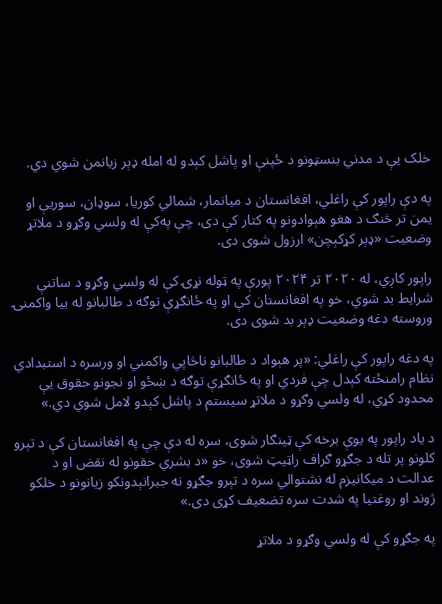خلک یې د مدني بنسټونو د ځپنې او پاشل کېدو له امله ډېر زیانمن شوي دي.

په دې راپور کې راغلي، افغانستان د میانمار، شمالي کوریا، سوډان، سوریې او یمن تر څنګ د هغو هېوادونو په کتار کې دی، چې په‌کې له ولسي وګړو د ملاتړ وضعیت «ډېر کړکېچن» ارزول شوی دی.

راپور کاږي، له ۲۰۲۰ تر ۲۰۲۴ پورې په ټوله نړۍ کې له ولسي وګړو د ساتنې شرایط بد شوي، خو په افغانستان کې او په ځانګړې توګه د طالبانو له بیا واکمنۍ وروسته دغه وضعیت ډېر بد شوی دی.

په دغه راپور کې راغلي: «پر هېواد د طالبانو ناڅاپي واکمني او ورسره د استبدادي نظام رامنځته کېدل چې فردي او په ځانګړې توګه د ښځو او نجونو حقوق یې محدود کړي، له ولسي وګړو د ملاتړ سیستم د پاشل کېدو لامل شوي دي.»

د یاد راپور په یوې برخه کې ټينګار شوی، سره له دې چې په افغانستان کې د تېرو کلونو پر تله د جګړو ګراف راټيټ شوی، خو «د بشري حقونو له نقض او د عدالت د میکانیزم له نشتوالي سره د تېرو جګړو نه جبرانېدونکو زیانونو د خلکو ژوند او روغتیا په شدت سره تضعیف کړی دی.»

په جګړو ‌کې ‌له ولسي وګړو د ملاتړ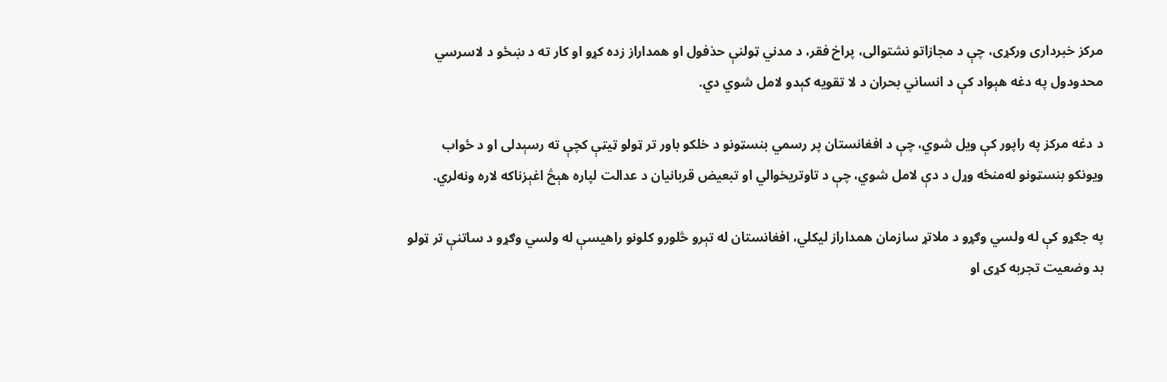مرکز خبرداری ورکړی، چې د مجازاتو نشتوالی، پراخ فقر، د مدني ټولنې حذفول او همداراز زده کړو او کار ته د ښځو د لاسرسي محدودول په دغه هېواد کې د انساني بحران د لا تقویه کېدو لامل شوي دي.

د دغه مرکز په راپور کې ویل شوي، چې د افغانستان پر رسمي بنسټونو د خلکو باور تر ټولو ټيټې کچې ته رسېدلی او د ځواب ویونکو بنسټونو له‌منځه وړل د دې لامل شوي، چې د تاوتریخوالي او تبعیض قربانیان د عدالت لپاره هېڅ اغېزناکه لاره ونه‌لري.

په جګړو کې له ولسي وګړو د ملاتړ سازمان همداراز لیکلي، افغانستان له تېرو څلورو کلونو راهیسې له ولسي وګړو د ساتنې تر ټولو بد وضعیت تجربه کړی او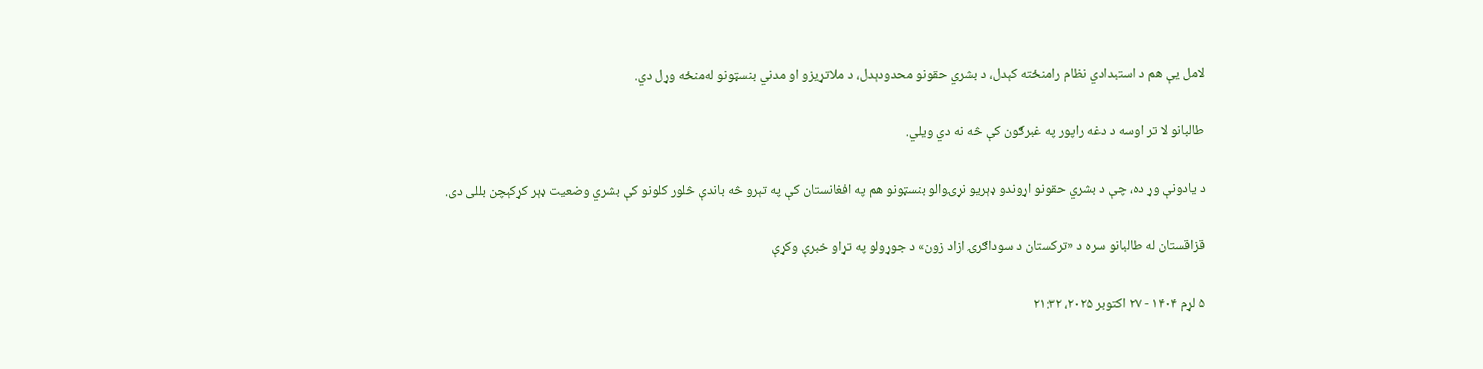لامل یې هم د استبدادي نظام رامنځته کېدل، د بشري حقونو محدودېدل، د ملاتړیزو او مدني بنسټونو له‌منځه وړل دي.

طالبانو لا تر اوسه د دغه راپور په غبرګون کې څه نه دي ویلي.

د یادونې وړ ده، چې د بشري حقونو اړوندو ډېریو نړۍوالو بنسټونو هم په افغانستان کې په تېرو څه باندې څلور کلونو کې بشري وضعیت ډېر کړکېچن بللی دی.

قزاقستان له طالبانو سره د «ترکستان د سوداګرۍ ازاد زون» د جوړولو په تړاو خبرې وکړې

۵ لړم ۱۴۰۴ - ۲۷ اکتوبر ۲۰۲۵، ۲۱:۳۲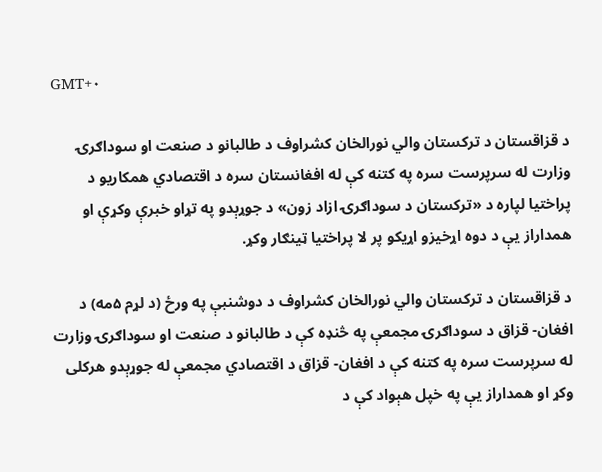GMT+۰

د قزاقستان د ترکستان والي نورالخان کشراوف د طالبانو د صنعت او سوداګرۍ وزارت له سرپرست سره په کتنه کې له افغانستان سره د اقتصادي همکاریو د پراختیا لپاره د «ترکستان د سوداګرۍ ازاد زون» د جوړېدو په تړاو خبرې وکړې او همداراز یې د دوه اړخیزو اړیکو پر لا پراختیا ټینګار وکړ.

د قزاقستان د ترکستان والي نورالخان کشراوف د دوشنبې په ورځ (د لړم ۵مه) د افغان- قزاق د سوداګرۍ مجمعې په څنډه کې د طالبانو د صنعت او سوداګرۍ وزارت له سرپرست سره په کتنه کې د افغان- قزاق د اقتصادي مجمعې له جوړېدو هرکلی وکړ او همداراز یې په خپل هېواد کې د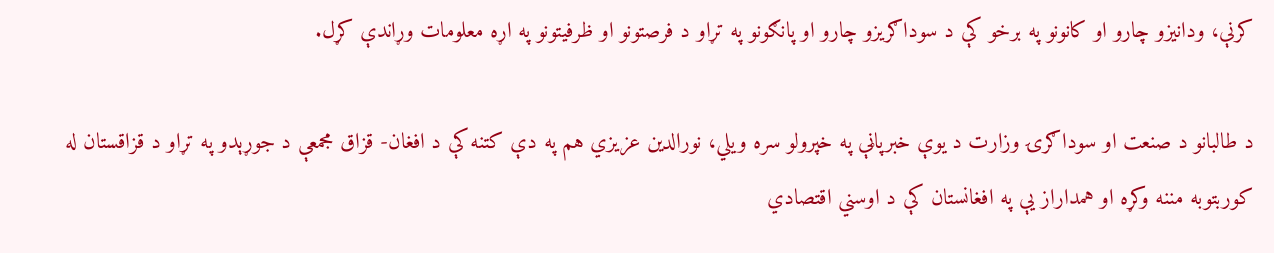کرنې، ودانیزو چارو او کانونو په برخو کې د سوداګریزو چارو او پانګونو په تړاو د فرصتونو او ظرفیتونو په اړه معلومات وړاندې کړل.

د طالبانو د صنعت او سوداګرۍ وزارت د یوې خبرپاڼې په خپرولو سره ویلي، نورالدین عزیزي هم په دې کتنه کې د افغان- قزاق مجمعې د جوړېدو په تړاو د قزاقستان له کوربتوبه مننه وکړه او همداراز یې په افغانستان کې د اوسني اقتصادي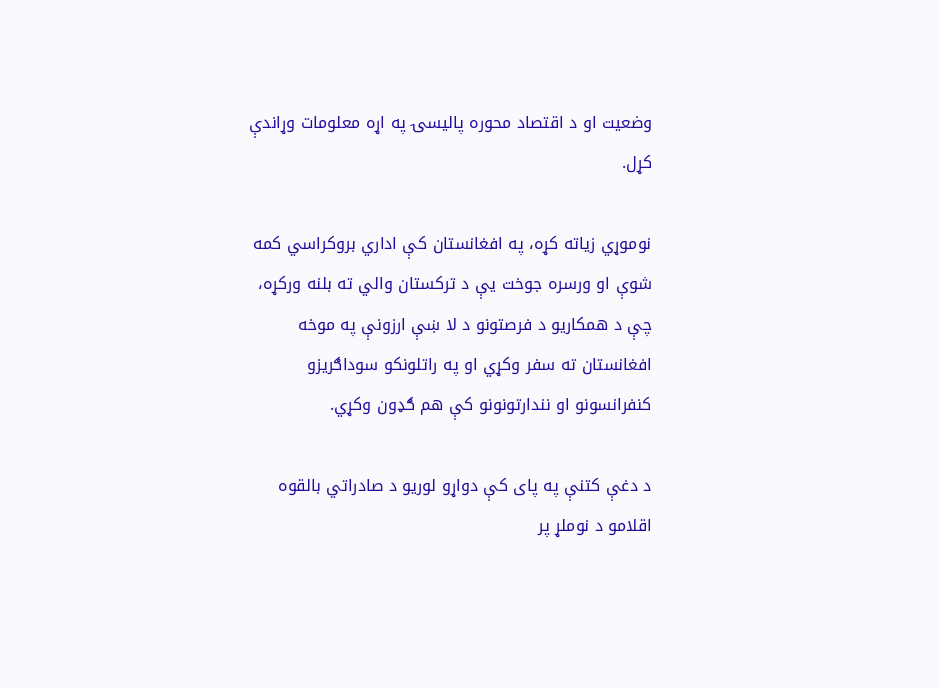وضعیت او د اقتصاد محوره پالیسۍ په اړه معلومات وړاندې کړل.

نوموړي زیاته کړه، په افغانستان کې اداري بروکراسي کمه شوې او ورسره جوخت یې د ترکستان والي ته بلنه ورکړه، چې د همکاریو د فرصتونو د لا ښې ارزونې په موخه افغانستان ته سفر وکړي او په راتلونکو سوداګریزو کنفرانسونو او نندارتونونو کې هم ګډون وکړي.

د دغې کتنې په پای کې دواړو لوریو د صادراتي بالقوه اقلامو د نوملړ پر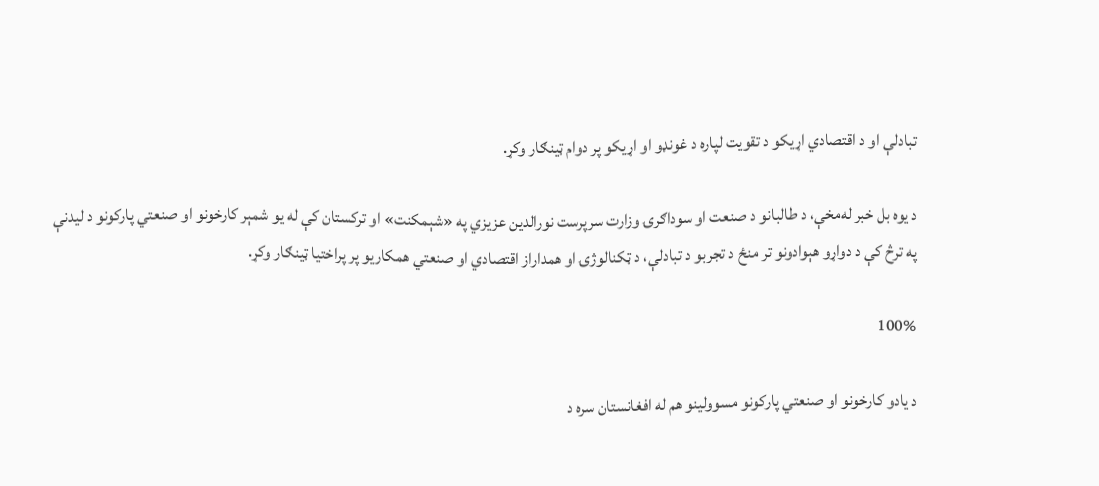تبادلې او د اقتصادي اړیکو د تقویت لپاره د غونډو او اړیکو پر دوام ټينګار وکړ.

د یوه بل خبر له‌مخې، د طالبانو د صنعت او سوداګرۍ وزارت سرپرست نورالدین عزیزي په «شېمکنت» او ترکستان کې له یو شمېر کارخونو او صنعتي پارکونو د لیدنې په ترڅ کې د دواړو هېوادونو تر منځ د تجربو د تبادلې، د ټکنالوژۍ او همداراز اقتصادي او صنعتي همکاریو پر پراختیا ټينګار وکړ.

100%

د یادو کارخونو او صنعتي پارکونو مسوولینو هم له افغانستان سره د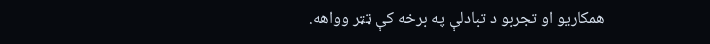همکاریو او تجربو د تبادلې په برخه کې ټټر وواهه.